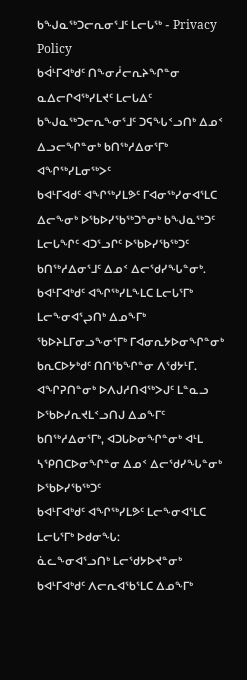ᑲᖑᓇᖅᑐᓕᕆᓂᕐᒧᑦ ᒪᓕᒐᖅ - Privacy Policy
ᑲᐋᒻᒥᐊᒃᑯᑦ ᑎᖕᓂᓲᓕᕆᔨᖏᓐᓂ
ᓇᐃᓕᒋᐊᖅᓯᒪᔪᑦ ᒪᓕᒐᐃᑦ ᑲᖑᓇᖅᑐᓕᕆᖕᓂᕐᒧᑦ ᑐᕋᖓᑉᓗᑎᒃ ᐃᓄᑉ ᐃᓗᓕᖏᓐᓂᒃ ᑲᑎᖅᓱᐃᓂᕐᒥᒃ
ᐊᖏᖅᓯᒪᓂᖅᐳᑦ
ᑲᐊᒻᒥᐊᑯᑦ ᐊᖏᖅᓯᒪᕗᑦ ᒥᐊᓂᖅᓯᓂᐊᕐᒪᑕ ᐃᓕᖕᓂᒃ ᐅᖃᐅᓯᖃᖅᑐᓐᓂᒃ ᑲᖑᓇᖅᑐᑦ ᒪᓕᒐᖏᑦ ᐊᑐᕐᓗᒋᑦ ᐅᖃᐅᓯᖃᖅᑐᑦ ᑲᑎᖅᓱᐃᓂᕐᒧᑦ ᐃᓄᑉ ᐃᓕᖁᓯᖓᓐᓂᒃ. ᑲᐊᒻᒥᐊᒃᑯᑦ ᐊᖏᖅᓯᒪᖕᒪᑕ ᒪᓕᒐᕐᒥᒃ ᒪᓕᖕᓂᐊᕐᖢᑎᒃ ᐃᓄᖕᒥᒃ ᖃᐅᔨᒪᒥᓂᓗᖕᓂᕐᒥᒃ ᒥᐊᓂᕆᔭᐅᓂᖏᓐᓂᒃ ᑲᕆᑕᐅᔭᒃᑯᑦ ᑎᑎᖃᖏᓐᓂ ᐱᖁᔭᒻᒥ. ᐊᖏᕈᑎᓐᓂᒃ ᐅᐱᒍᓱᑎᐊᖅᐳᒍᑦ ᒪᓐᓇᓗ ᐅᖃᐅᓯᕆᔪᒪᑉᓗᑎᒍ ᐃᓄᖕᒥᑦ ᑲᑎᖅᓱᐃᓂᕐᒥᒃ, ᐊᑐᒐᐅᓂᖏᓐᓂᒃ ᐊᒻᒪ ᓴᕿᑎᑕᐅᓂᖏᓐᓂ ᐃᓄᑉ ᐃᓕᖁᓯᖓᓐᓂᒃ ᐅᖃᐅᓯᖃᖅᑐᑦ
ᑲᐊᒻᒥᐊᒃᑯᑦ ᐊᖏᖅᓯᒪᕗᑦ ᒪᓕᖕᓂᐊᕐᒪᑕ ᒪᓕᒐᕐᒥᒃ ᐅᑯᓂᖓ:
ᓈᓚᖕᓂᐊᕐᓗᑎᒃ ᒪᓕᖁᔭᐅᔪᓐᓂᒃ
ᑲᐊᒻᒥᐊᒃᑯᑦ ᐱᓕᕆᐊᖃᕐᒪᑕ ᐃᓄᖕᒥᒃ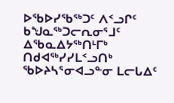ᐅᖃᐅᓯᖃᖅᑐᑦ ᐱᑉᓗᒋᑦ ᑲᖑᓇᖅᑐᓕᕆᓂᕐᒧᑦ ᐃᖃᓇᐃᔭᖅᑎᒻᒥᒃ ᑎᑯᐊᖅᓯᓯᒪᑉᓗᑎᒃ ᖃᐅᔨᓴᕐᓂᐊᓗᓐᓂ ᒪᓕᒐᐃᑦ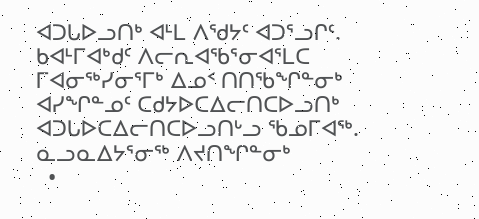ᐊᑐᒐᐅᓗᑎᒃ ᐊᒻᒪ ᐱᖁᔭᑦ ᐊᑐᕐᓗᒋᑦ. ᑲᐊᒻᒥᐊᒃᑯᑦ ᐱᓕᕆᐊᖃᕐᓂᐊᕐᒪᑕ ᒥᐊᓂᖅᓯᓂᕐᒥᒃ ᐃᓄᑉ ᑎᑎᖃᖏᓐᓂᒃ ᐊᓯᖏᓐᓄᑦ ᑕᑯᔭᐅᑕᐃᓕᑎᑕᐅᓗᑎᒃ ᐊᑐᒐᐅᑕᐃᓕᑎᑕᐅᓗᑎᒡᓗ ᖃᓄᒥᐊᖅ.
ᓇᓗᓇᐃᔭᕐᓂᖅ ᐱᔪᑎᖏᓐᓂᒃ
  •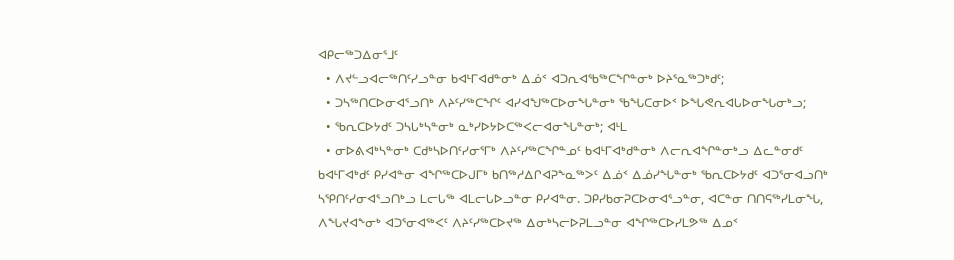ᐊᑭᓕᖅᑐᐃᓂᕐᒧᑦ
  • ᐱᔪᓪᓗᐊᓕᖅᑎᑦᓯᓗᓐᓂ ᑲᐊᒻᒥᐊᑯᓐᓂᒃ ᐃᓅᑉ ᐊᑐᕆᐊᖃᖅᑕᖏᓐᓂᒃ ᐅᔨᕐᓇᖅᑐᒃᑯᑦ;
  • ᑐᓴᖅᑎᑕᐅᓂᐊᕐᓗᑎᒃ ᐱᔨᑦᓯᖅᑕᖏᑦ ᐊᓯᐊᖑᖅᑕᐅᓂᖓᓐᓂᒃ ᖃᖓᑕᓂᐅᑉ ᐅᖓᕙᕆᐊᒐᐅᓂᖓᓂᒃᓗ;
  • ᖃᕆᑕᐅᔭᑯᑦ ᑐᓴᒐᒃᓴᓐᓂᒃ ᓇᒃᓯᐅᔭᐅᑕᖅᐸᓕᐊᓂᖓᓐᓂᒃ; ᐊᒻᒪ
  • ᓂᐅᕕᐊᒃᓴᓐᓂᒃ ᑕᑯᒃᓴᐅᑎᑦᓯᓂᕐᒥᒃ ᐱᔨᑦᓯᖅᑕᖏᓐᓄᑦ ᑲᐊᒻᒥᐊᒃᑯᓐᓂᒃ ᐱᓕᕆᐊᖏᓐᓂᒃᓗ ᐃᓚᓐᓂᑯᑦ
ᑲᐊᒻᒥᐊᒃᑯᑦ ᑭᓯᐊᓐᓂ ᐊᖏᖅᑕᐅᒍᒥᒃ ᑲᑎᖅᓱᐃᒋᐊᕈᖕᓇᖅᐳᑦ ᐃᓅᑉ ᐃᓅᓯᖓᓐᓂᒃ ᖃᕆᑕᐅᔭᑯᑦ ᐊᑐᕐᓂᐊᓗᑎᒃ ᓴᕿᑎᑦᓯᓂᐊᕐᓗᑎᒃᓗ ᒪᓕᒐᖅ ᐊᒪᓕᒐᐅᓗᓐᓂ ᑭᓯᐊᓐᓂ. ᑐᑭᓯᑲᓂᕈᑕᐅᓂᐊᕐᓗᓐᓂ, ᐊᑕᓐᓂ ᑎᑎᕋᖅᓯᒪᓂᖓ, ᐱᖓᔪᐊᖕᓂᒃ ᐊᑐᕐᓂᐊᖅᐸᑦ ᐱᔨᑦᓯᖅᑕᐅᔪᖅ ᐃᓂᒃᓴᓕᐅᕈᒪᓗᓐᓂ ᐊᖏᖅᑕᐅᓯᒪᕗᖅ ᐃᓄᑉ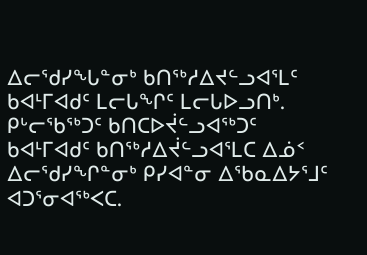ᐃᓕᖁᓯᖓᓐᓂᒃ ᑲᑎᖅᓱᐃᔪᓪᓗᐊᕐᒪᑦ ᑲᐊᒻᒥᐊᑯᑦ ᒪᓕᒐᖏᑦ ᒪᓕᒐᐅᓗᑎᒃ.
ᑭᒡᓕᖃᖅᑐᑦ ᑲᑎᑕᐅᔫᓪᓗᐊᖅᑐᑦ
ᑲᐊᒻᒥᐊᑯᑦ ᑲᑎᖅᓱᐃᔫᓪᓗᐊᕐᒪᑕ ᐃᓅᑉ ᐃᓕᖁᓯᖏᓐᓂᒃ ᑭᓯᐊᓐᓂ ᐃᖃᓇᐃᔭᕐᒧᑦ ᐊᑐᕐᓂᐊᖅᐸᑕ.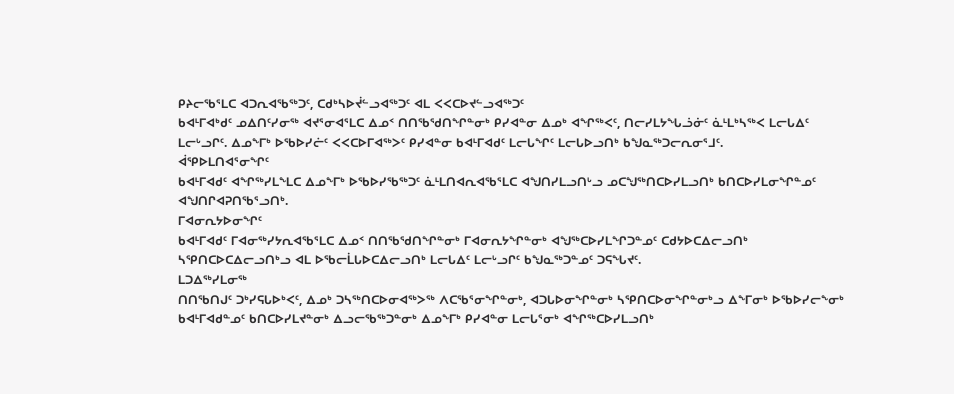ᑭᔨᓕᖃᕐᒪᑕ ᐊᑐᕆᐊᖃᖅᑐᑦ, ᑕᑯᒃᓴᐅᔫᓪᓗᐊᖅᑐᑦ ᐊᒪ ᐸᐸᑕᐅᔪᓪᓗᐊᖅᑐᑦ
ᑲᐊᒻᒥᐊᒃᑯᑦ ᓄᐃᑎᑦᓯᓂᖅ ᐊᔪᕐᓂᐊᕐᒪᑕ ᐃᓄᑉ ᑎᑎᖃᖁᑎᖏᓐᓂᒃ ᑭᓯᐊᓐᓂ ᐃᓄᒃ ᐊᖏᖅᐸᑦ, ᑎᓕᓯᒪᔭᖓᓘᓃᑦ ᓈᒻᒪᒃᓴᖅᐸ ᒪᓕᒐᐃᑦ ᒪᓕᒡᓗᒋᑦ. ᐃᓄᖕᒥᒃ ᐅᖃᐅᓯᓖᑦ ᐸᐸᑕᐅᒥᐊᖅᐳᑦ ᑭᓯᐊᓐᓂ ᑲᐊᒻᒥᐊᑯᑦ ᒪᓕᒐᖏᑦ ᒪᓕᒐᐅᓗᑎᒃ ᑲᖑᓇᖅᑐᓕᕆᓂᕐᒧᑦ.
ᐋᕿᐅᒪᑎᐊᕐᓂᖏᑦ
ᑲᐊᒻᒥᐊᑯᑦ ᐊᖏᖅᓯᒪᖕᒪᑕ ᐃᓄᖕᒥᒃ ᐅᖃᐅᓯᖃᖅᑐᑦ ᓈᒻᒪᑎᐊᕆᐊᖃᕐᒪᑕ ᐊᖑᑎᓯᒪᓗᑎᒡᓗ ᓄᑕᖑᖅᑎᑕᐅᓯᒪᓗᑎᒃ ᑲᑎᑕᐅᓯᒪᓂᖏᓐᓄᑦ ᐊᖑᑎᒋᐊᕈᑎᖃᕐᓗᑎᒃ.
ᒥᐊᓂᕆᔭᐅᓂᖏᑦ
ᑲᐊᒻᒥᐊᑯᑦ ᒥᐊᓂᖅᓯᔭᕆᐊᖃᕐᒪᑕ ᐃᓄᑉ ᑎᑎᖃᖁᑎᖏᓐᓂᒃ ᒥᐊᓂᕆᔭᖏᓐᓂᒃ ᐊᖑᖅᑕᐅᓯᒪᖏᑐᓐᓄᑦ ᑕᑯᔭᐅᑕᐃᓕᓗᑎᒃ ᓴᕿᑎᑕᐅᑕᐃᓕᓗᑎᒃᓗ ᐊᒪ ᐅᖃᓕᒫᒐᐅᑕᐃᓕᓗᑎᒃ ᒪᓕᒐᐃᑦ ᒪᓕᒡᓗᒋᑦ ᑲᖑᓇᖅᑐᓐᓄᑦ ᑐᕋᖓᔪᑦ.
ᒪᑐᐃᖅᓯᒪᓂᖅ
ᑎᑎᖃᑎᒍᑦ ᑐᒃᓯᕋᒐᐅᒃᐸᑦ, ᐃᓄᒃ ᑐᓴᖅᑎᑕᐅᓂᐊᖅᐳᖅ ᐱᑕᖃᕐᓂᖏᓐᓂᒃ, ᐊᑐᒐᐅᓂᖏᓐᓂᒃ ᓴᕿᑎᑕᐅᓂᖏᓐᓂᒃᓗ ᐃᖕᒥᓂᒃ ᐅᖃᐅᓯᓕᖕᓂᒃ ᑲᐊᒻᒥᐊᑯᓐᓄᑦ ᑲᑎᑕᐅᓯᒪᔪᓐᓂᒃ ᐃᓗᓕᖃᖅᑐᓐᓂᒃ ᐃᓄᖕᒥᒃ ᑭᓯᐊᓐᓂ ᒪᓕᒐᕐᓂᒃ ᐊᖏᖅᑕᐅᓯᒪᓗᑎᒃ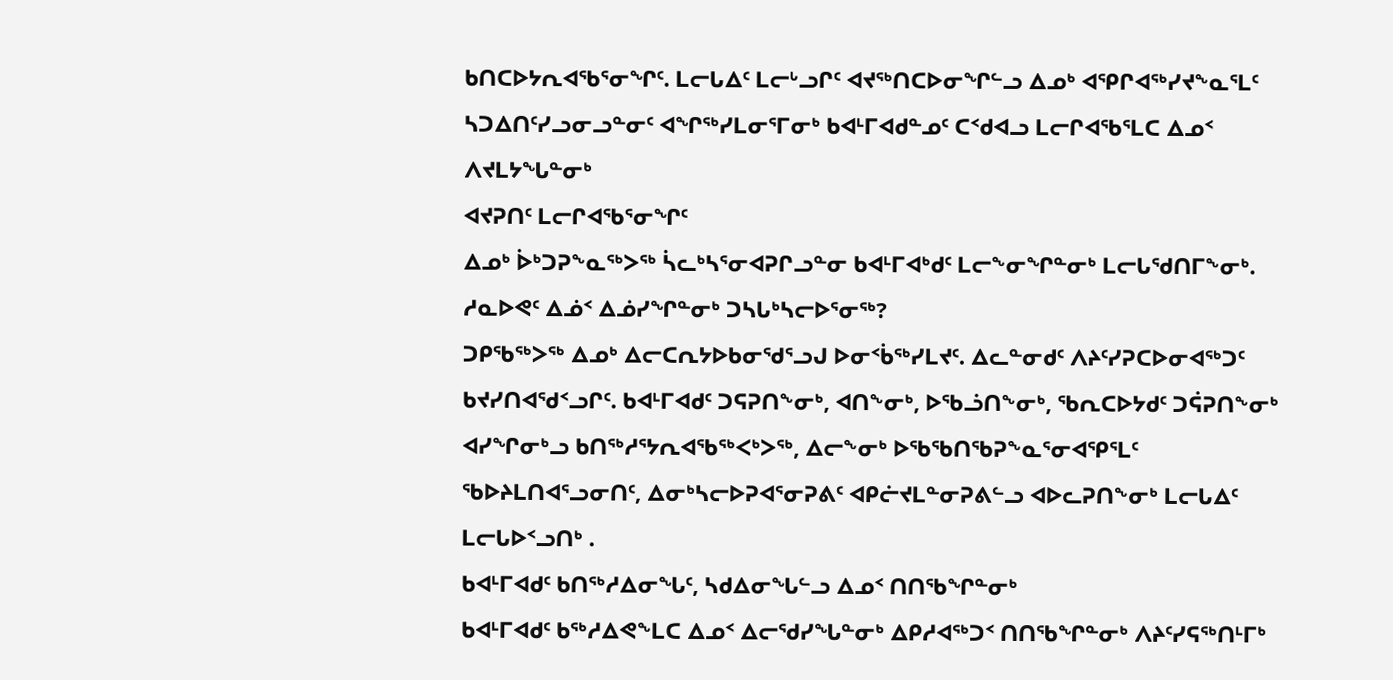ᑲᑎᑕᐅᔭᕆᐊᖃᕐᓂᖏᑦ. ᒪᓕᒐᐃᑦ ᒪᓕᒡᓗᒋᑦ ᐊᔪᖅᑎᑕᐅᓂᖏᓪᓗ ᐃᓄᒃ ᐊᕿᒋᐊᖅᓯᔪᖕᓇᕐᒪᑦ ᓴᑐᐃᑎᑦᓯᓗᓂᓗᓐᓂᑦ ᐊᖏᖅᓯᒪᓂᕐᒥᓂᒃ ᑲᐊᒻᒥᐊᑯᓐᓄᑦ ᑕᑉᑯᐊᓗ ᒪᓕᒋᐊᖃᕐᒪᑕ ᐃᓄᑉ ᐱᔪᒪᔭᖓᓐᓂᒃ
ᐊᔪᕈᑎᑦ ᒪᓕᒋᐊᖃᕐᓂᖏᑦ
ᐃᓄᒃ ᐆᒃᑐᕈᖕᓇᖅᐳᖅ ᓵᓚᒃᓴᕐᓂᐊᕈᒋᓗᓐᓂ ᑲᐊᒻᒥᐊᒃᑯᑦ ᒪᓕᖕᓂᖏᓐᓂᒃ ᒪᓕᒐᖁᑎᒥᖕᓂᒃ.
ᓱᓇᐅᕙᑦ ᐃᓅᑉ ᐃᓅᓯᖏᓐᓂᒃ ᑐᓴᒐᒃᓴᓕᐅᕐᓂᖅ?
ᑐᑭᖃᖅᐳᖅ ᐃᓄᒃ ᐃᓕᑕᕆᔭᐅᑲᓂᖁᕐᓗᒍ ᐅᓂᑉᑳᖅᓯᒪᔪᑦ. ᐃᓚᓐᓂᑯᑦ ᐱᔨᑦᓯᕈᑕᐅᓂᐊᖅᑐᑦ ᑲᔪᓯᑎᐊᖁᑉᓗᒋᑦ. ᑲᐊᒻᒥᐊᑯᑦ ᑐᕋᕈᑎᖕᓂᒃ, ᐊᑎᖕᓂᒃ, ᐅᖃᓘᑎᖕᓂᒃ, ᖃᕆᑕᐅᔭᑯᑦ ᑐᕌᕈᑎᖕᓂᒃ ᐊᓯᖏᓂᒃᓗ ᑲᑎᖅᓱᕐᔭᕆᐊᖃᖅᐸᒃᐳᖅ, ᐃᓕᖕᓂᒃ ᐅᖃᖃᑎᖃᕈᖕᓇᕐᓂᐊᕿᕐᒪᑦ ᖃᐅᔨᒪᑎᐊᕐᓗᓂᑎᑦ, ᐃᓂᒃᓴᓕᐅᕈᐊᕐᓂᕈᕕᑦ ᐊᑭᓖᔪᒪᓐᓂᕈᕕᓪᓗ ᐊᐅᓚᕈᑎᖕᓂᒃ ᒪᓕᒐᐃᑦ ᒪᓕᒐᐅᑉᓗᑎᒃ .
ᑲᐊᒻᒥᐊᑯᑦ ᑲᑎᖅᓱᐃᓂᖓᑦ, ᓴᑯᐃᓂᖓᓪᓗ ᐃᓄᑉ ᑎᑎᖃᖏᓐᓂᒃ
ᑲᐊᒻᒥᐊᑯᑦ ᑲᖅᓱᐃᕙᖕᒪᑕ ᐃᓄᑉ ᐃᓕᖁᓯᖓᓐᓂᒃ ᐃᑭᓱᐊᖅᑐᑉ ᑎᑎᖃᖏᓐᓂᒃ ᐱᔨᑦᓯᕋᖅᑎᒻᒥᒃ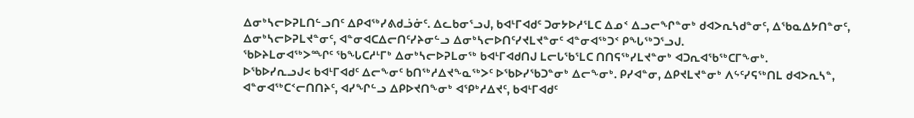ᐃᓂᒃᓴᓕᐅᕈᒪᑎᓪᓗᑎᑦ ᐃᑭᐊᖅᓯᕕᑯᓘᓃᑦ. ᐃᓚᑲᓂᕐᓗᒍ, ᑲᐊᒻᒥᐊᑯᑦ ᑐᓂᔭᐅᓱᕐᒪᑕ ᐃᓄᑉ ᐃᓗᓕᖏᓐᓂᒃ ᑯᐊᐳᕆᓴᑯᓐᓂᑦ, ᐃᖃᓇᐃᔭᑎᓐᓂᑦ, ᐃᓂᒃᓴᓕᐅᕈᒪᔪᓐᓂᑦ, ᐊᓐᓂᐊᑕᐃᓕᑎᑦᓯᔨᓂᓪᓗ ᐃᓂᒃᓴᓕᐅᑎᑦᓯᔪᒪᔪᓐᓂᑦ ᐊᓐᓂᐊᖅᑐᑉ ᑭᖓᖅᑐᕐᓗᒍ.
ᖃᐅᔨᒪᓂᐊᖅᐳᙱᑦ ᖃᖓᑕᓱᒻᒥᒃ ᐃᓂᒃᓴᓕᐅᕈᒪᓂᖅ ᑲᐊᒻᒥᐊᑯᑎᒍ ᒪᓕᒐᖃᕐᒪᑕ ᑎᑎᕋᖅᓯᒪᔪᓐᓂᒃ ᐊᑐᕆᐊᖃᖅᑕᒥᖕᓂᒃ.
ᐅᖃᐅᓯᕆᓗᒍ< ᑲᐊᒻᒥᐊᑯᑦ ᐃᓕᖕᓂᑦ ᑲᑎᖅᓱᐃᔪᖕᓇᖅᐳᑦ ᐅᖃᐅᓯᖃᑐᓐᓂᒃ ᐃᓕᖕᓂᒃ. ᑭᓯᐊᓐᓂ, ᐃᑭᔪᒪᔪᓐᓂᒃ ᐱᖦᑦᓯᕋᖅᑎᒪ ᑯᐊᐳᕆᓴᓐ, ᐊᓐᓂᐊᖅᑕᑉᓕᑎᑎᔨᑦ, ᐊᓯᖏᓪᓗ ᐃᑭᐅᔪᑎᖕᓂᒃ ᐊᕿᒃᓱᐃᔪᑦ, ᑲᐊᒻᒥᐊᑯᑦ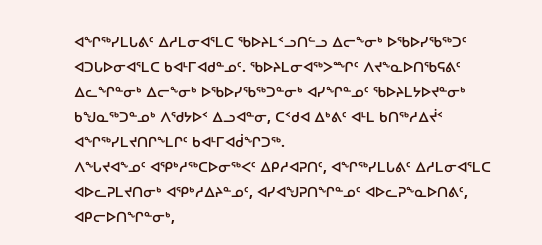ᐊᖏᖅᓯᒪᒐᕕᑦ ᐃᓱᒪᓂᐊᕐᒪᑕ ᖃᐅᔨᒪᑉᓗᑎᓪᓗ ᐃᓕᖕᓂᒃ ᐅᖃᐅᓯᖃᖅᑐᑦ ᐊᑐᒐᐅᓂᐊᕐᒪᑕ ᑲᐊᒻᒥᐊᑯᓐᓄᑦ. ᖃᐅᔨᒪᓂᐊᖅᐳᙱᑦ ᐱᔪᖕᓇᐅᑎᖃᕋᕕᑦ ᐃᓚᖏᓐᓂᒃ ᐃᓕᖕᓂᒃ ᐅᖃᐅᓯᖃᖅᑐᓐᓂᒃ ᐊᓯᖏᓐᓄᑦ ᖃᐅᔨᒪᔭᐅᔪᓐᓂᒃ ᑲᖑᓇᖅᑐᓐᓄᒃ ᐱᖁᔭᐅᑉ ᐃᓗᐊᓐᓂ, ᑕᑉᑯᐊ ᐃᒃᕕᑦ ᐊᒻᒪ ᑲᑎᖅᓱᐃᔫᑉ ᐊᖏᖅᓯᒪᔪᑎᒋᖕᒪᒋᑦ ᑲᐊᒻᒥᐊᑰᖏᑐᖅ.
ᐱᖓᔪᐊᖕᓄᑦ ᐊᕿᒃᓱᖅᑕᐅᓂᖅᐸᑦ ᐃᑭᓱᐊᕈᑎᑦ, ᐊᖏᖅᓯᒪᒐᕕᑦ ᐃᓱᒪᓂᐊᕐᒪᑕ ᐊᐅᓚᕈᒪᔪᑎᓂᒃ ᐊᕿᒃᓱᐃᔨᓐᓄᑦ, ᐊᓯᐊᖑᕈᑎᖏᓐᓄᑦ ᐊᐅᓚᕈᖕᓇᐅᑎᕕᑦ, ᐊᑭᓕᐅᑎᖏᓐᓂᒃ,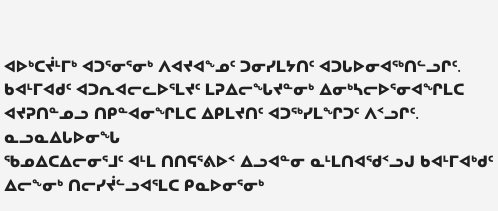ᐊᐅᒃᑕᔫᒻᒥᒃ ᐊᑐᕐᓂᕐᓂᒃ ᐱᐊᔪᐊᖕᓄᑦ ᑐᓂᓯᒪᔭᑎᑦ ᐊᑐᒐᐅᓂᐊᖅᑎᓪᓗᒋᑦ. ᑲᐊᒻᒥᐊᑯᑦ ᐊᑐᕆᐊᓕᓚᐅᕐᒪᔪᑦ ᒪᕈᐃᓕᖓᔪᓐᓂᒃ ᐃᓂᒃᓴᓕᐅᕐᓂᐊᖏᒪᑕ ᐊᔪᕈᑎᓐᓄᓗ ᑎᑭᓐᐊᓂᖏᒪᑕ ᐃᑭᒪᔪᑎᑦ ᐊᑐᖅᓯᒪᖏᑐᑦ ᐱᑉᓗᒋᑦ.
ᓇᓗᓇᐃᒐᐅᓂᖓ
ᖃᓄᐃᑕᐃᓕᓂᕐᒧᑦ ᐊᒻᒪ ᑎᑎᕋᕐᕕᐅᑉ ᐃᓗᐊᓐᓂ ᓇᒻᒪᑎᐊᖁᑉᓗᒍ ᑲᐊᒻᒥᐊᒃᑯᑦ ᐃᓕᖕᓂᒃ ᑎᓕᓯᔫᓪᓗᐊᕐᒪᑕ ᑭᓇᐅᓂᕐᓂᒃ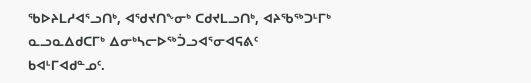ᖃᐅᔨᒪᓱᐊᕐᓗᑎᒃ, ᐊᖁᔪᑎᖕᓂᒃ ᑕᑯᔪᒪᓗᑎᒃ, ᐊᔨᖃᖅᑐᒻᒥᒃ ᓇᓗᓇᐃᑯᑕᒥᒃ ᐃᓂᒃᓴᓕᐅᖅᑑᓗᐊᕐᓂᐊᕋᕕᑦ ᑲᐊᒻᒥᐊᑯᓐᓄᑦ.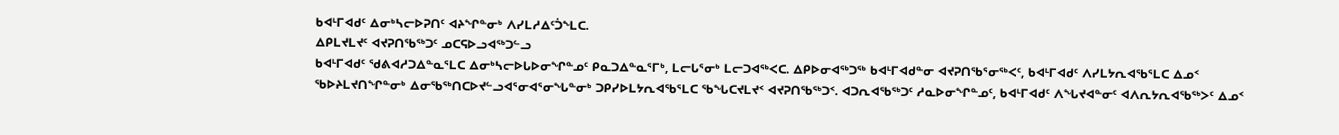ᑲᐊᒻᒥᐊᑯᑦ ᐃᓂᒃᓴᓕᐅᕈᑎᑦ ᐊᔨᖏᓐᓂᒃ ᐱᓯᒪᓱᐃᑦᑑᖕᒪᑕ.
ᐃᑭᒪᔪᒪᔪᑦ ᐊᔪᕈᑎᖃᖅᑐᑦ ᓄᑕᕋᐅᓗᐊᖅᑐᓪᓗ
ᑲᐊᒻᒥᐊᑯᑦ ᖁᕕᐊᓱᑐᐃᓐᓇᕐᒪᑕ ᐃᓂᒃᓴᓕᐅᒐᐅᓂᖏᓐᓄᑦ ᑭᓇᑐᐃᓐᓇᕐᒥᒃ, ᒪᓕᒐᕐᓂᒃ ᒪᓕᑐᐊᖅᐸᑕ. ᐃᑭᐅᓂᐊᖅᑐᖅ ᑲᐊᒻᒥᐊᑯᓐᓂ ᐊᔪᕈᑎᖃᕐᓂᖅᐸᑦ, ᑲᐊᒻᒥᐊᑯᑦ ᐱᓯᒪᔭᕆᐊᖃᕐᒪᑕ ᐃᓄᑉ ᖃᐅᔨᒪᔪᑎᖏᓐᓂᒃ ᐃᓂᖃᖅᑎᑕᐅᔪᓪᓗᐊᕐᓂᐊᕐᓂᖓᓐᓂᒃ ᑐᑭᓯᐅᒪᔭᕆᐊᖃᕐᒪᑕ ᖃᖓᑕᔪᒪᔪᑉ ᐊᔪᕈᑎᖃᖅᑐᑉ. ᐊᑐᕆᐊᖃᖅᑐᑦ ᓱᓇᐅᓂᖏᓐᓄᑦ, ᑲᐊᒻᒥᐊᑯᑦ ᐱᖓᔪᐊᓐᓂᑦ ᐊᐱᕆᔭᕆᐊᖃᖅᐳᑦ ᐃᓄᑉ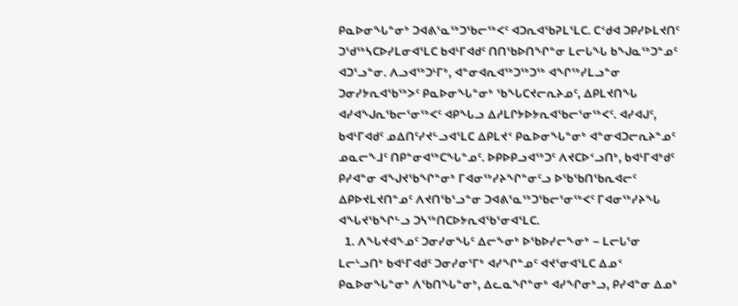ᑭᓇᐅᓂᖓᓐᓂᒃ ᑐᐊᕕᕐᓇᖅᑐᖃᓕᖅᐸᑦ ᐊᑐᕆᐊᖃᕈᒪᕐᒪᑕ. ᑕᑉᑯᐊ ᑐᑭᓯᐅᒪᔪᑎᑦ ᑐᖁᖅᓴᑕᐅᓯᒪᓂᐊᕐᒪᑕ ᑲᐊᒻᒥᐊᑯᑦ ᑎᑎᖃᐅᑎᖏᓐᓂ ᒪᓕᒐᖓ ᑲᖑᓇᖅᑐᓐᓄᑦ ᐊᑐᕐᓗᓐᓂ. ᐱᓗᐊᖅᑐᒻᒥᒃ, ᐊᓐᓂᐊᕆᐊᖅᑐᖅᑐᖅ ᐊᖏᖅᓯᒪᓗᓐᓂ ᑐᓂᓯᔭᕆᐊᖃᖅᐳᑦ ᑭᓇᐅᓂᖓᓐᓂᒃ ᖃᖓᑕᔪᓕᕆᔨᓄᑦ, ᐃᑭᒪᔪᑎᖓ ᐊᓯᐊᖑᕆᖃᓕᕐᓂᖅᐸᑦ ᐊᑭᖓᓗ ᐃᓱᒪᒋᔭᐅᔭᕆᐊᖃᓕᕐᓂᖅᐸᑦ. ᐊᓯᐊᒍᑦ, ᑲᐊᒻᒥᐊᑯᑦ ᓄᐃᑎᑦᓯᔪᓪᓗᐊᕐᒪᑕ ᐃᑭᒪᔪᑉ ᑭᓇᐅᓂᖓᓐᓂᒃ ᐊᓐᓂᐊᑐᓕᕆᔨᓐᓄᑦ ᓄᓇᓕᖕᒧᑦ ᑎᑭᓐᓂᐊᖅᑕᖓᓐᓄᑦ. ᐅᑭᐅᑭᓗᐊᖅᑐᑦ ᐱᔪᑕᐅᑉᓗᑎᒃ, ᑲᐊᒻᒥᐊᒃᑯᑦ ᑭᓯᐊᓐᓂ ᐊᖑᔪᖃᖏᓐᓂᒃ ᒥᐊᓂᖅᓯᔨᖏᓐᓂᑦᓗ ᐅᖃᖃᑎᖃᕆᐊᓕᑦ ᐃᑭᐅᔪᒪᔪᑎᓐᓄᑦ ᐱᔪᑎᖃᕐᓗᓐᓂ ᑐᐊᕕᕐᓇᖅᑐᖃᓕᕐᓂᖅᐸᑦ ᒥᐊᓂᖅᓯᔨᖓ ᐊᖓᔪᖃᖏᓪᓗ ᑐᓴᖅᑎᑕᐅᔭᕆᐊᖃᕐᓂᐊᕐᒪᑕ.
  1. ᐱᖓᔪᐊᖕᓄᑦ ᑐᓂᓯᓂᖓᑦ ᐃᓕᖕᓂᒃ ᐅᖃᐅᓯᓕᖕᓂᒃ − ᒪᓕᒐᕐᓂ ᒪᓕᒡᓗᑎᒃ ᑲᐊᒻᒥᐊᑯᑦ ᑐᓂᓯᓂᕐᒥᒃ ᐊᓯᖏᓐᓄᑦ ᐊᔪᕐᓂᐊᕐᒪᑕ ᐃᓄᑉ ᑭᓇᐅᓂᖓᓐᓂᒃ ᐱᖃᑎᖓᓐᓂᒃ, ᐃᓚᓇᖏᓐᓂᒃ ᐊᓯᖏᓂᒃᓗ, ᑭᓯᐊᓐᓂ ᐃᓄᒃ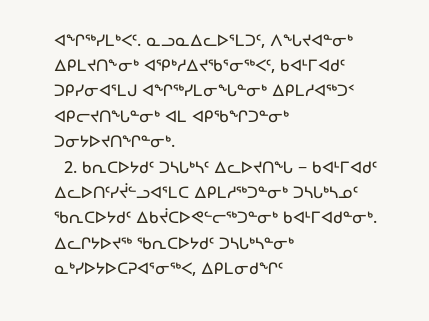ᐊᖏᖅᓯᒪᒃᐸᑦ. ᓇᓗᓇᐃᓚᐅᕐᒪᑐᑦ, ᐱᖓᔪᐊᓐᓂᒃ ᐃᑭᒪᔪᑎᖕᓂᒃ ᐊᕿᒃᓱᐃᔪᖃᕐᓂᖅᐸᑦ, ᑲᐊᒻᒥᐊᑯᑦ ᑐᑭᓯᓂᐊᕐᒪᒍ ᐊᖏᖅᓯᒪᓂᖓᓐᓂᒃ ᐃᑭᒪᓱᐊᖅᑐᑉ ᐊᑭᓕᔪᑎᖓᓐᓂᒃ ᐊᒪ ᐊᑭᖃᖏᑐᓐᓂᒃ ᑐᓂᔭᐅᔪᑎᖏᓐᓂᒃ.
  2. ᑲᕆᑕᐅᔭᑯᑦ ᑐᓴᒐᒃᓴᑦ ᐃᓚᐅᔪᑎᖓ − ᑲᐊᒻᒥᐊᑯᑦ ᐃᓚᐅᑎᑦᓯᔫᓪᓗᐊᕐᒪᑕ ᐃᑭᒪᓱᖅᑐᓐᓂᒃ ᑐᓴᒐᒃᓴᓄᑦ ᖃᕆᑕᐅᔭᑯᑦ ᐃᑲᔫᑕᐅᕙᓪᓕᖅᑐᓐᓂᒃ ᑲᐊᒻᒥᐊᑯᓐᓂᒃ. ᐃᓚᒋᔭᐅᔪᖅ ᖃᕆᑕᐅᔭᑯᑦ ᑐᓴᒐᒃᓴᓐᓂᒃ ᓇᒃᓯᐅᔭᐅᑕᕈᐊᕐᓂᖅᐸ, ᐃᑭᒪᓂᑯᖏᑦ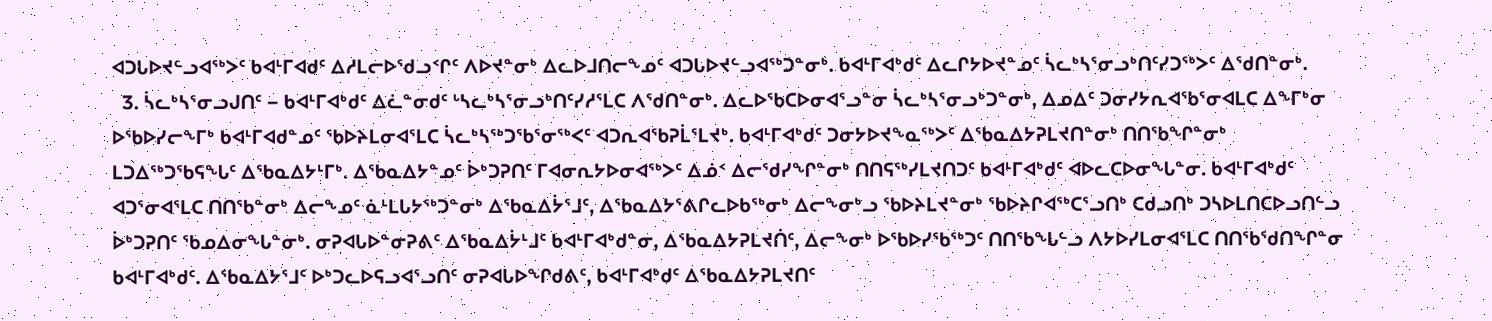ᐊᑐᒐᐅᔪᓪᓗᐊᖅᐳᑦ ᑲᐊᒻᒥᐊᑯᑦ ᐃᓱᒪᓕᐅᖁᓗᑉᒋᑦ ᐱᐅᔪᓐᓂᒃ ᐃᓚᐅᒧᑎᓕᖕᓄᑦ ᐊᑐᒐᐅᔪᓪᓗᐊᖅᑐᓐᓂᒃ. ᑲᐊᒻᒥᐊᒃᑯᑦ ᐃᓚᒋᔭᐅᔪᓐᓄᑦ ᓵᓚᒃᓴᕐᓂᓗᒃᑎᑦᓯᑐᖅᐳᑦ ᐃᖁᑎᓐᓂᒃ.
  3. ᓵᓚᒃᓴᕐᓂᓗᒍᑎᑦ − ᑲᐊᒻᒥᐊᒃᑯᑦ ᐃᓛᓐᓂᑯᑦ ᒡᓴᓚᒃᓴᕐᓂᓗᒃᑎᑦᓯᓱᕐᒪᑕ ᐱᖁᑎᓐᓂᒃ. ᐃᓚᐅᖃᑕᐅᓂᐊᕐᓗᓐᓂ ᓵᓚᒃᓴᕐᓂᓗᒃᑐᓐᓂᒃ, ᐃᓄᐃᑦ ᑐᓂᓯᔭᕆᐊᖃᕐᓂᐊᒪᑕ ᐃᖕᒥᒃᓂ ᐅᖃᐅᓯᓕᖕᒥᒃ ᑲᐊᒻᒥᐊᑯᓐᓄᑦ ᖃᐅᔨᒪᓂᐊᕐᒪᑕ ᓵᓚᒃᓴᖅᑐᖃᕐᓂᖅᐸᑦ ᐊᑐᕆᐊᖃᕈᒫᕐᒪᔪᒃ. ᑲᐊᒻᒥᐊᒃᑯᑦ ᑐᓂᔭᐅᔪᖕᓇᖅᐳᑦ ᐃᖃᓇᐃᔭᕈᒪᔪᑎᓐᓂᒃ ᑎᑎᖃᖏᓐᓂᒃ ᒪᑐᐃᖅᑐᖃᕋᖓᑦ ᐃᖃᓇᐃᔭᒻᒥᒃ. ᐃᖃᓇᐃᔭᓐᓄᑦ ᐆᒃᑐᕈᑎᑦ ᒥᐊᓂᕆᔭᐅᓂᐊᖅᐳᑦ ᐃᓅᑉ ᐃᓕᖁᓯᖏᓐᓂᒃ ᑎᑎᕋᖅᓯᒪᔪᑎᑐᑦ ᑲᐊᒻᒥᐊᒃᑯᑦ ᐊᐅᓚᑕᐅᓂᖓᓐᓂ. ᑲᐊᒻᒥᐊᒃᑯᑦ ᐊᑐᕐᓂᐊᕐᒪᑕ ᑎᑎᖃᓐᓂᒃ ᐃᓕᖕᓄᑦ ᓈᒻᒪᒐᔭᖅᑐᓐᓂᒃ ᐃᖃᓇᐃᔮᕐᒧᑦ, ᐃᖃᓇᐃᔭᕐᕕᒋᓚᐅᑲᖅᓂᒃ ᐃᓕᖕᓂᒃᓗ ᖃᐅᔨᒪᔪᓐᓂᒃ ᖃᐅᔨᒋᐊᖅᑕᕐᓗᑎᒃ ᑕᑯᓗᑎᒃ ᑐᓴᐅᒪᑎᑕᐅᓗᑎᓪᓗ ᐆᒃᑐᕈᑎᑦ ᖃᓄᐃᓂᖓᓐᓂᒃ. ᓂᕈᐊᒐᐅᓐᓂᕈᕕᑦ ᐃᖃᓇᐃᔮᒻᒧᑦ ᑲᐊᒻᒥᐊᒃᑯᓐᓂ, ᐃᖃᓇᐃᔭᕈᒪᔪᑏᑦ, ᐃᓕᖕᓂᒃ ᐅᖃᐅᓯᖃᖅᑐᑦ ᑎᑎᖃᖓᓪᓗ ᐱᔭᐅᓯᒪᓂᐊᕐᒪᑕ ᑎᑎᖃᖁᑎᖏᓐᓂ ᑲᐊᒻᒥᐊᒃᑯᑦ. ᐃᖃᓇᐃᔭᕐᒧᑦ ᐅᒃᑐᓚᐅᕋᓗᐊᕐᓗᑎᑦ ᓂᕈᐊᒐᐅᖏᑯᕕᑦ, ᑲᐊᒻᒥᐊᒃᑯᑦ ᐃᖃᓇᐃᔭᕈᒪᔪᑎᑦ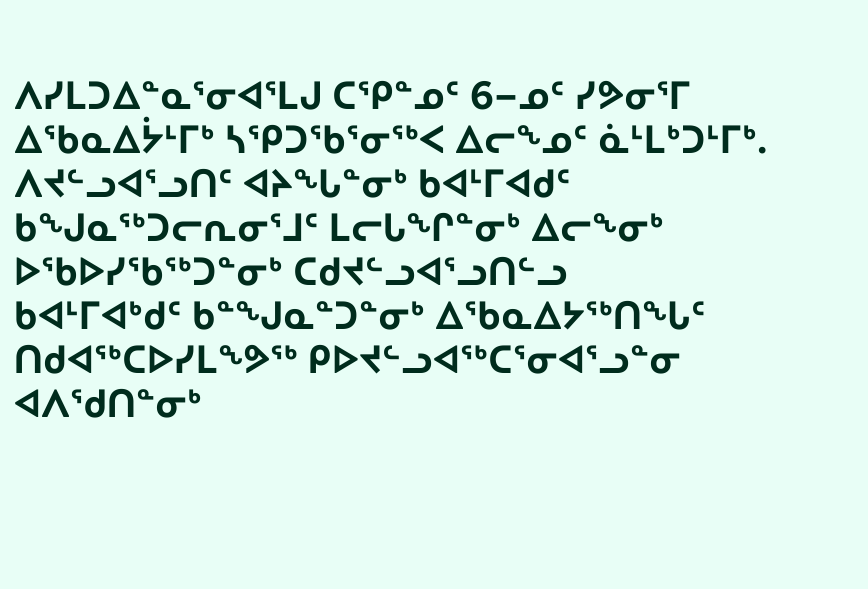ᐱᓯᒪᑐᐃᓐᓇᕐᓂᐊᕐᒪᒍ ᑕᕿᓐᓄᑦ 6−ᓄᑦ ᓯᕗᓂᕐᒥ ᐃᖃᓇᐃᔮᒻᒥᒃ ᓴᕿᑐᖃᕐᓂᖅᐸ ᐃᓕᖕᓄᑦ ᓈᒻᒪᒃᑐᒻᒥᒃ.
ᐱᔪᓪᓗᐊᕐᓗᑎᑦ ᐊᔨᖓᓐᓂᒃ ᑲᐊᒻᒥᐊᑯᑦ ᑲᖑᓇᖅᑐᓕᕆᓂᕐᒧᑦ ᒪᓕᒐᖏᓐᓂᒃ ᐃᓕᖕᓂᒃ ᐅᖃᐅᓯᖃᖅᑐᓐᓂᒃ ᑕᑯᔪᓪᓗᐊᕐᓗᑎᓪᓗ
ᑲᐊᒻᒥᐊᒃᑯᑦ ᑲᓐᖑᓇᓐᑐᓐᓂᒃ ᐃᖃᓇᐃᔭᖅᑎᖓᑦ ᑎᑯᐊᖅᑕᐅᓯᒪᖕᕗᖅ ᑭᐅᔪᓪᓗᐊᖅᑕᕐᓂᐊᕐᓗᓐᓂ ᐊᐱᖁᑎᓐᓂᒃ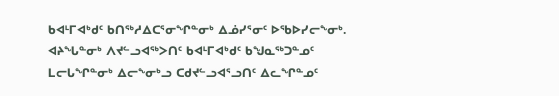ᑲᐊᒻᒥᐊᒃᑯᑦ ᑲᑎᖅᓱᐃᑕᕐᓂᖏᓐᓂᒃ ᐃᓅᓯᕐᓂᑦ ᐅᖃᐅᓯᓕᖕᓂᒃ. ᐊᔨᖓᓐᓂᒃ ᐱᔪᓪᓗᐊᖅᐳᑎᑦ ᑲᐊᒻᒥᐊᒃᑯᑦ ᑲᖑᓇᖅᑐᓐᓄᑦ ᒪᓕᒐᖏᓐᓂᒃ ᐃᓕᖕᓂᒃᓗ ᑕᑯᔪᓪᓗᐊᕐᓗᑎᑦ ᐃᓚᖏᓐᓄᑦ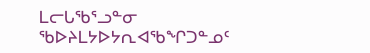ᒪᓕᒐᖃᕐᓗᓐᓂ ᖃᐅᔨᒪᔭᐅᔭᕆᐊᖃᖏᑐᓐᓄᑦ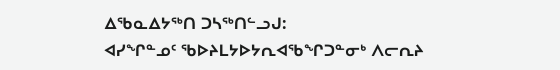ᐃᖃᓇᐃᔭᖅᑎ ᑐᓴᖅᑎᓪᓗᒍ:
ᐊᓯᖏᓐᓄᑦ ᖃᐅᔨᒪᔭᐅᔭᕆᐊᖃᖏᑐᓐᓂᒃ ᐱᓕᕆᔨ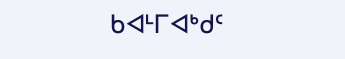ᑲᐊᒻᒥᐊᒃᑯᑦ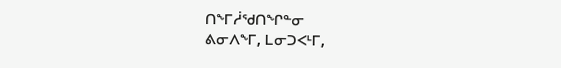ᑎᖕᒥᓲᖁᑎᖏᓐᓂ
ᕕᓂᐱᖕᒥ, ᒪᓂᑐᐸᒻᒥ,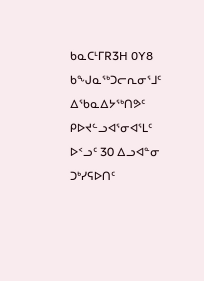ᑲᓇᑕᒻᒥR3H 0Y8
ᑲᖑᓇᖅᑐᓕᕆᓂᕐᒧᑦ ᐃᖃᓇᐃᔭᖅᑎᕗᑦ ᑭᐅᔪᓪᓗᐊᕐᓂᐊᕐᒪᑦ ᐅᑉᓗᑦ 30 ᐃᓗᐊᓐᓂ ᑐᒃᓯᕋᐅᑎᑦ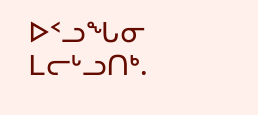ᐅᑉᓗᖓᓂ ᒪᓕᒡᓗᑎᒃ.